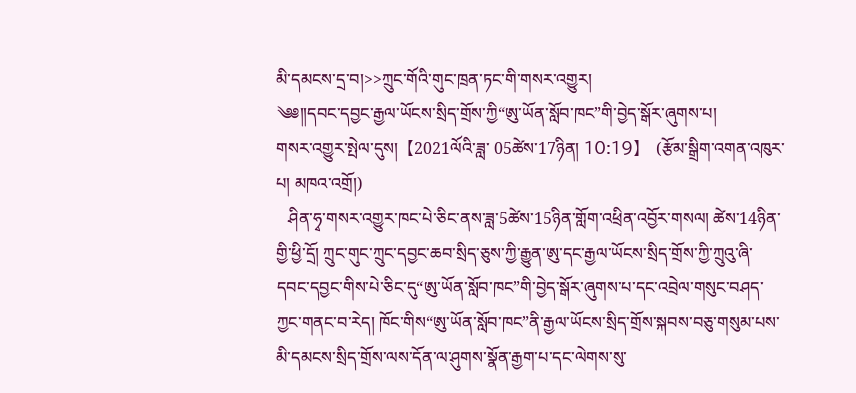མི་དམངས་དྲ་བ།>>ཀྲུང་གོའི་གུང་ཁྲན་ཏང་གི་གསར་འགྱུར།
༄༅།།དབང་དབྱང་རྒྱལ་ཡོངས་སྲིད་གྲོས་ཀྱི“ཨུ་ཡོན་སློབ་ཁང”གི་བྱེད་སྒོར་ཞུགས་པ།
གསར་འགྱུར་སྤེལ་དུས།  【2021ལོའི་ཟླ་ 05ཚེས་17ཉིན། 10:19】   (རྩོམ་སྒྲིག་འགན་འཁུར་པ། མཁའ་འགྲོ།)
   ཤིན་ཧྭ་གསར་འགྱུར་ཁང་པེ་ཅིང་ནས་ཟླ་5ཚེས་15ཉིན་གློག་འཕྲིན་འབྱོར་གསལ། ཚེས་14ཉིན་གྱི་ཕྱི་དྲོ། ཀྲུང་གུང་ཀྲུང་དབྱང་ཆབ་སྲིད་ཅུས་ཀྱི་རྒྱུན་ཨུ་དང་རྒྱལ་ཡོངས་སྲིད་གྲོས་ཀྱི་ཀྲུའུ་ཞི་དབང་དབྱང་གིས་པེ་ཅིང་དུ“ཨུ་ཡོན་སློབ་ཁང”གི་བྱེད་སྒོར་ཞུགས་པ་དང་འབྲེལ་གསུང་བཤད་ཀྱང་གནང་བ་རེད། ཁོང་གིས“ཨུ་ཡོན་སློབ་ཁང”ནི་རྒྱལ་ཡོངས་སྲིད་གྲོས་སྐབས་བཅུ་གསུམ་པས་མི་དམངས་སྲིད་གྲོས་ལས་དོན་ལ་ཤུགས་སྣོན་རྒྱག་པ་དང་ལེགས་སུ་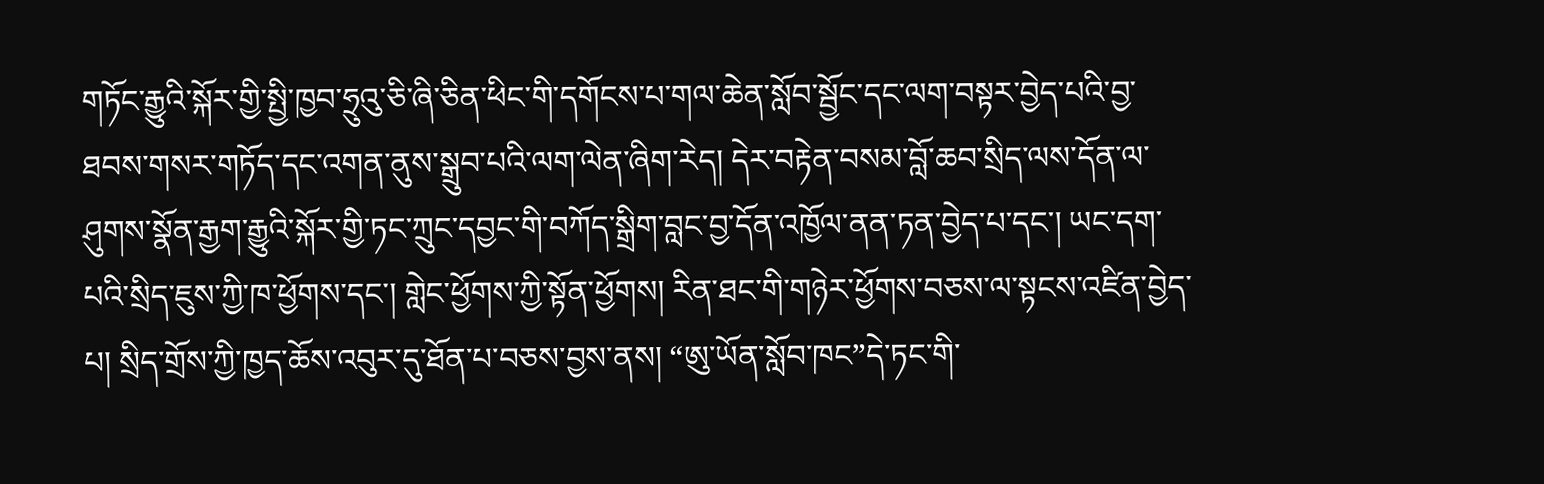གཏོང་རྒྱུའི་སྐོར་གྱི་སྤྱི་ཁྱབ་ཧྲུའུ་ཅི་ཞི་ཅིན་ཕིང་གི་དགོངས་པ་གལ་ཆེན་སློབ་སྦྱོང་དང་ལག་བསྟར་བྱེད་པའི་བྱ་ཐབས་གསར་གཏོད་དང་འགན་ནུས་སྒྲུབ་པའི་ལག་ལེན་ཞིག་རེད། དེར་བརྟེན་བསམ་བློ་ཆབ་སྲིད་ལས་དོན་ལ་ཤུགས་སྣོན་རྒྱག་རྒྱུའི་སྐོར་གྱི་ཏང་ཀྲུང་དབྱང་གི་བཀོད་སྒྲིག་བླང་བྱ་དོན་འཁྱོལ་ནན་ཏན་བྱེད་པ་དང་། ཡང་དག་པའི་སྲིད་ཇུས་ཀྱི་ཁ་ཕྱོགས་དང་། གླེང་ཕྱོགས་ཀྱི་སྟོན་ཕྱོགས། རིན་ཐང་གི་གཉེར་ཕྱོགས་བཅས་ལ་སྟངས་འཛིན་བྱེད་པ། སྲིད་གྲོས་ཀྱི་ཁྱད་ཆོས་འབུར་དུ་ཐོན་པ་བཅས་བྱས་ནས། “ཨུ་ཡོན་སློབ་ཁང”དེ་ཏང་གི་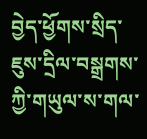བྱེད་ཕྱོགས་སྲིད་ཇུས་དྲིལ་བསྒྲགས་ཀྱི་གཡུལ་ས་གལ་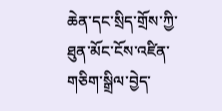ཆེན་དང་སྲིད་གྲོས་ཀྱི་ཐུན་མོང་ངོས་འཛིན་གཅིག་སྒྲིལ་བྱེད་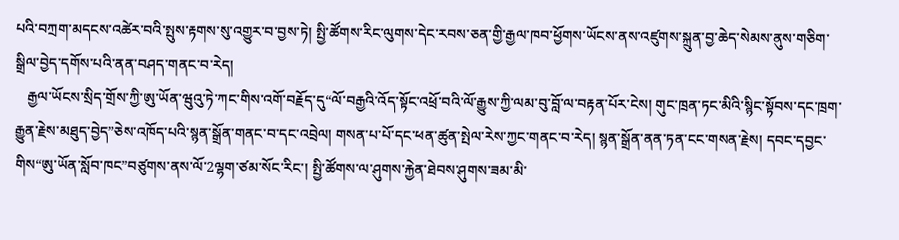པའི་བཀྲག་མདངས་འཚེར་བའི་སྤུས་རྟགས་སུ་འགྱུར་བ་བྱས་ཏེ། སྤྱི་ཚོགས་རིང་ལུགས་དེང་རབས་ཅན་གྱི་རྒྱལ་ཁབ་ཕྱོགས་ཡོངས་ནས་འཛུགས་སྐྲུན་བྱ་ཆེད་སེམས་ནུས་གཅིག་སྒྲིལ་བྱེད་དགོས་པའི་ནན་བཤད་གནང་བ་རེད།
   རྒྱལ་ཡོངས་སྲིད་གྲོས་ཀྱི་ཨུ་ཡོན་ཝུའུ་ཏེ་ཀང་གིས་འགོ་བརྗོད་དུ“ལོ་བརྒྱའི་འོད་སྟོང་འཕྲོ་བའི་ལོ་རྒྱུས་ཀྱི་ལམ་བུ་བློ་ལ་བརྟན་པོར་ངེས། གུང་ཁྲན་ཏང་མིའི་སྙིང་སྟོབས་དང་ཁྲག་རྒྱུན་རྗེས་མཐུད་བྱེད”ཅེས་འཁོད་པའི་སྙན་སྒྲོན་གནང་བ་དང་འབྲེལ། གསན་པ་པོ་དང་ཕན་ཚུན་སྤེལ་རེས་ཀྱང་གནང་བ་རེད། སྙན་སྒྲོན་ནན་ཏན་ངང་གསན་རྗེས། དབང་དབྱང་གིས“ཨུ་ཡོན་སློབ་ཁང”བཙུགས་ནས་ལོ་2ལྷག་ཙམ་སོང་རིང་། སྤྱི་ཚོགས་ལ་ཤུགས་རྐྱེན་ཐེབས་ཤུགས་ཟམ་མི་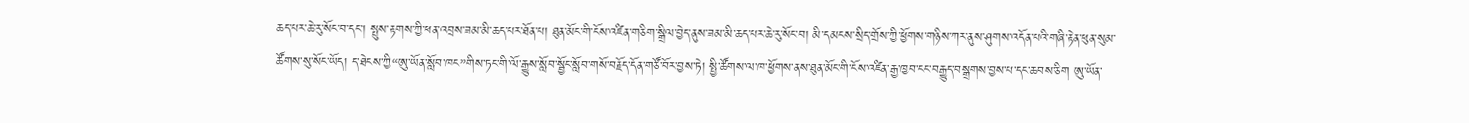ཆད་པར་ཆེ་རུ་སོང་བ་དང་། སྤུས་རྟགས་ཀྱི་ཕན་འབྲས་ཟམ་མི་ཆད་པར་ཐོན་པ། ཐུན་མོང་གི་ངོས་འཛིན་གཅིག་སྒྲིལ་བྱེད་ནུས་ཟམ་མི་ཆད་པར་ཆེ་རུ་སོང་བ། མི་དམངས་སྲིད་གྲོས་ཀྱི་ཕྱོགས་གཉིས་ཀར་ནུས་ཤུགས་འདོན་པའི་གཞི་རྟེན་ཕུན་སུམ་ཚོགས་སུ་སོང་ཡོད། ད་ཐེངས་ཀྱི“ཨུ་ཡོན་སློབ་ཁང”གིས་ཏང་གི་ལོ་རྒྱུས་སློབ་སྦྱོང་སློབ་གསོ་བརྗོད་དོན་གཙོ་བོར་བྱས་ཏེ། སྤྱི་ཚོགས་ལ་ཁ་ཕྱོགས་ནས་ཐུན་མོང་གི་ངོས་འཛིན་རྒྱ་ཁྱབ་ངང་བརྒྱུད་བསྒྲགས་བྱས་པ་དང་ཆབས་ཅིག ཨུ་ཡོན་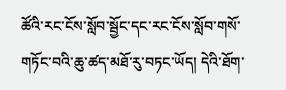ཚོའི་རང་ངོས་སློབ་སྦྱོང་དང་རང་ངོས་སློབ་གསོ་གཏོང་བའི་ཆུ་ཚད་མཐོ་རུ་བཏང་ཡོད། དེའི་ཐོག་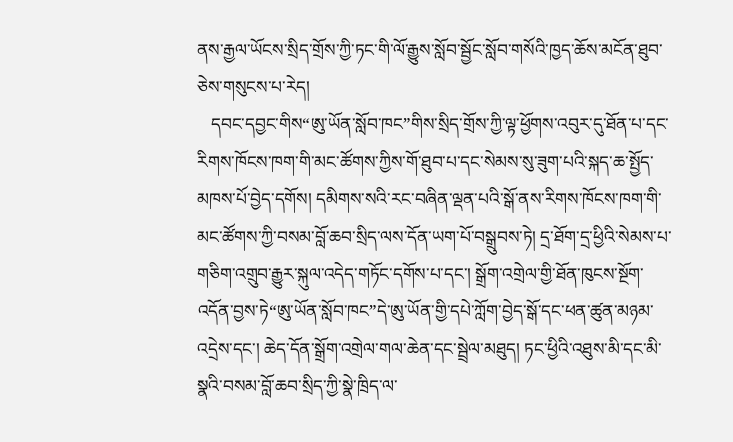ནས་རྒྱལ་ཡོངས་སྲིད་གྲོས་ཀྱི་ཏང་གི་ལོ་རྒྱུས་སློབ་སྦྱོང་སློབ་གསོའི་ཁྱད་ཆོས་མངོན་ཐུབ་ཅེས་གསུངས་པ་རེད།
   དབང་དབྱང་གིས“ཨུ་ཡོན་སློབ་ཁང”གིས་སྲིད་གྲོས་ཀྱི་ལྟ་ཕྱོགས་འབུར་དུ་ཐོན་པ་དང་རིགས་ཁོངས་ཁག་གི་མང་ཚོགས་ཀྱིས་གོ་ཐུབ་པ་དང་སེམས་སུ་ཟུག་པའི་སྐད་ཆ་སྤྱོད་མཁས་པོ་བྱེད་དགོས། དམིགས་སའི་རང་བཞིན་ལྡན་པའི་སྒོ་ནས་རིགས་ཁོངས་ཁག་གི་མང་ཚོགས་ཀྱི་བསམ་བློ་ཆབ་སྲིད་ལས་དོན་ཡག་པོ་བསྒྲུབས་ཏེ། དྲ་ཐོག་དྲ་ཕྱིའི་སེམས་པ་གཅིག་འགྲུབ་རྒྱུར་སྐུལ་འདེད་གཏོང་དགོས་པ་དང་། སྒྲོག་འགྲེལ་གྱི་ཐོན་ཁུངས་སྔོག་འདོན་བྱས་ཏེ“ཨུ་ཡོན་སློབ་ཁང”དེ་ཨུ་ཡོན་གྱི་དཔེ་ཀློག་བྱེད་སྒོ་དང་ཕན་ཚུན་མཉམ་འདྲེས་དང་། ཆེད་དོན་སྒྲོག་འགྲེལ་གལ་ཆེན་དང་སྦྲེལ་མཐུད། ཏང་ཕྱིའི་འཐུས་མི་དང་མི་སྣའི་བསམ་བློ་ཆབ་སྲིད་ཀྱི་སྣེ་ཁྲིད་ལ་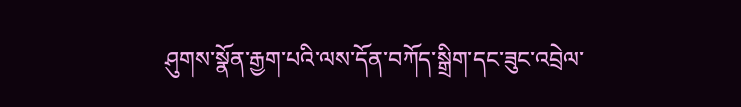ཤུགས་སྣོན་རྒྱག་པའི་ལས་དོན་བཀོད་སྒྲིག་དང་ཟུང་འབྲེལ་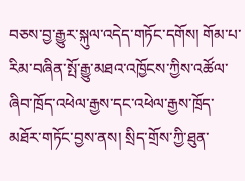བཅས་བྱ་རྒྱུར་སྐུལ་འདེད་གཏོང་དགོས། གོམ་པ་རིམ་བཞིན་སྤོ་རྒྱུ་མཐའ་འཁྱོངས་ཀྱིས་འཚོལ་ཞིབ་ཁྲོད་འཕེལ་རྒྱས་དང་འཕེལ་རྒྱས་ཁྲོད་མཐོར་གཏོང་བྱས་ནས། སྲིད་གྲོས་ཀྱི་ཐུན་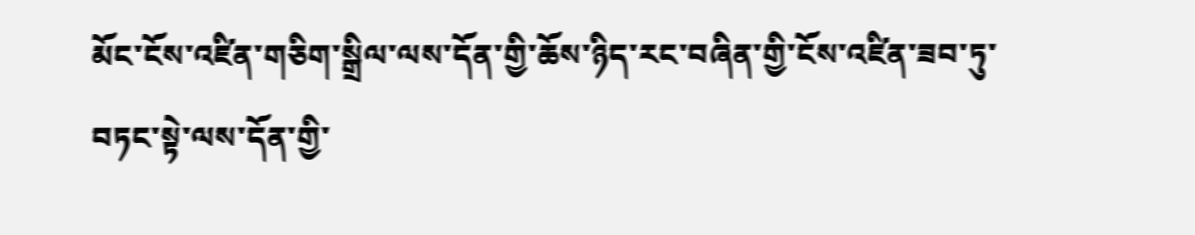མོང་ངོས་འཛིན་གཅིག་སྒྲིལ་ལས་དོན་གྱི་ཆོས་ཉིད་རང་བཞིན་གྱི་ངོས་འཛིན་ཟབ་ཏུ་བཏང་སྟེ་ལས་དོན་གྱི་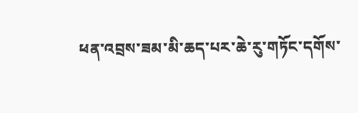ཕན་འབྲས་ཟམ་མི་ཆད་པར་ཆེ་རུ་གཏོང་དགོས་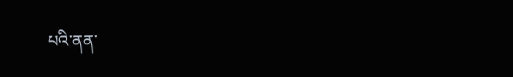པའི་ནན་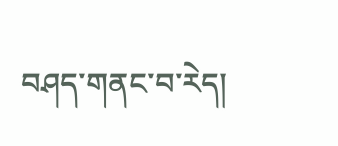བཤད་གནང་བ་རེད།